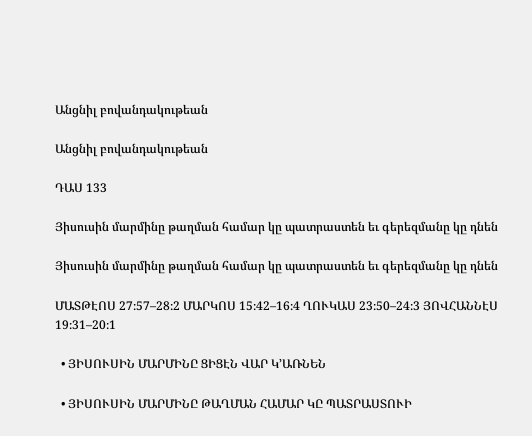Անցնիլ բովանդակութեան

Անցնիլ բովանդակութեան

ԴԱՍ 133

Յիսուսին մարմինը թաղման համար կը պատրաստեն եւ գերեզմանը կը դնեն

Յիսուսին մարմինը թաղման համար կը պատրաստեն եւ գերեզմանը կը դնեն

ՄԱՏԹԷՈՍ 27։57–28։2 ՄԱՐԿՈՍ 15։42–16։4 ՂՈՒԿԱՍ 23։50–24։3 ՅՈՎՀԱՆՆԷՍ 19։31–20։1

  • ՅԻՍՈՒՍԻՆ ՄԱՐՄԻՆԸ ՑԻՑԷՆ ՎԱՐ Կ’ԱՌՆԵՆ

  • ՅԻՍՈՒՍԻՆ ՄԱՐՄԻՆԸ ԹԱՂՄԱՆ ՀԱՄԱՐ ԿԸ ՊԱՏՐԱՍՏՈՒԻ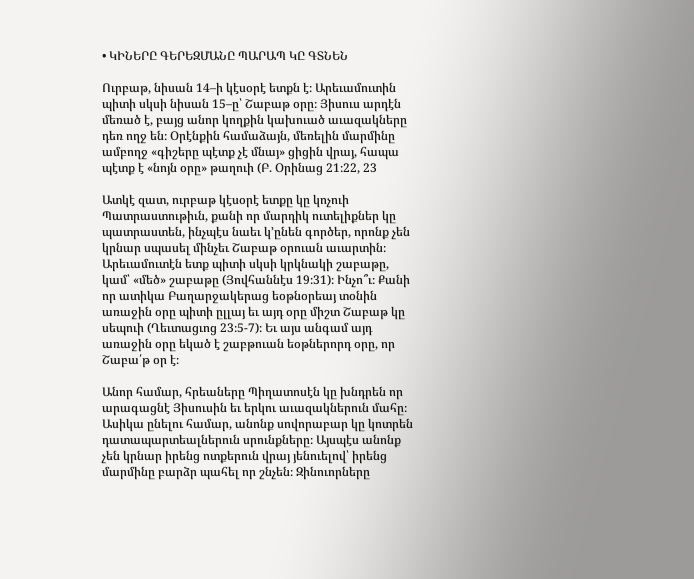• ԿԻՆԵՐԸ ԳԵՐԵԶՄԱՆԸ ՊԱՐԱՊ ԿԸ ԳՏՆԵՆ

Ուրբաթ, նիսան 14–ի կէսօրէ ետքն է։ Արեւամուտին պիտի սկսի նիսան 15–ը՝ Շաբաթ օրը։ Յիսուս արդէն մեռած է, բայց անոր կողքին կախուած աւազակները դեռ ողջ են։ Օրէնքին համաձայն, մեռելին մարմինը ամբողջ «գիշերը պէտք չէ մնայ» ցիցին վրայ, հապա պէտք է «նոյն օրը» թաղուի (Բ. Օրինաց 21։22, 23

Ատկէ զատ, ուրբաթ կէսօրէ ետքը կը կոչուի Պատրաստութիւն, քանի որ մարդիկ ուտելիքներ կը պատրաստեն, ինչպէս նաեւ կ’ընեն գործեր, որոնք չեն կրնար սպասել մինչեւ Շաբաթ օրուան աւարտին։ Արեւամուտէն ետք պիտի սկսի կրկնակի շաբաթը, կամ՝ «մեծ» շաբաթը (Յովհաննէս 19։31)։ Ինչո՞ւ։ Քանի որ ատիկա Բաղարջակերաց եօթնօրեայ տօնին առաջին օրը պիտի ըլլայ եւ այդ օրը միշտ Շաբաթ կը սեպուի (Ղեւտացւոց 23։5-7)։ Եւ այս անգամ այդ առաջին օրը եկած է շաբթուան եօթներորդ օրը, որ Շաբա՛թ օր է։

Անոր համար, հրեաները Պիղատոսէն կը խնդրեն որ արագացնէ Յիսուսին եւ երկու աւազակներուն մահը։ Ասիկա ընելու համար, անոնք սովորաբար կը կոտրեն դատապարտեալներուն սրունքները։ Այսպէս անոնք չեն կրնար իրենց ոտքերուն վրայ յենուելով՝ իրենց մարմինը բարձր պահել որ շնչեն։ Զինուորները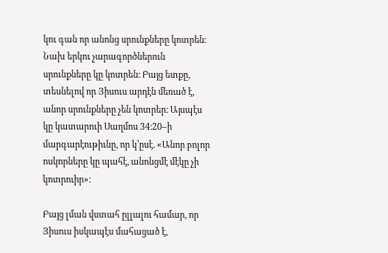կու գան որ անոնց սրունքները կոտրեն։ Նախ երկու չարագործներուն սրունքները կը կոտրեն։ Բայց ետքը, տեսնելով որ Յիսուս արդէն մեռած է, անոր սրունքները չեն կոտրեր։ Այսպէս կը կատարուի Սաղմոս 34։20–ի մարգարէութիւնը, որ կ’ըսէ. «Անոր բոլոր ոսկորները կը պահէ, անոնցմէ մէկը չի կոտրուիր»։

Բայց լման վստահ ըլլալու համար, որ Յիսուս իսկապէս մահացած է,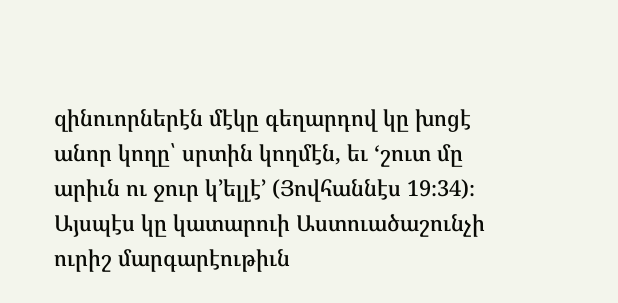զինուորներէն մէկը գեղարդով կը խոցէ անոր կողը՝ սրտին կողմէն, եւ ‘շուտ մը արիւն ու ջուր կ’ելլէ’ (Յովհաննէս 19։34)։ Այսպէս կը կատարուի Աստուածաշունչի ուրիշ մարգարէութիւն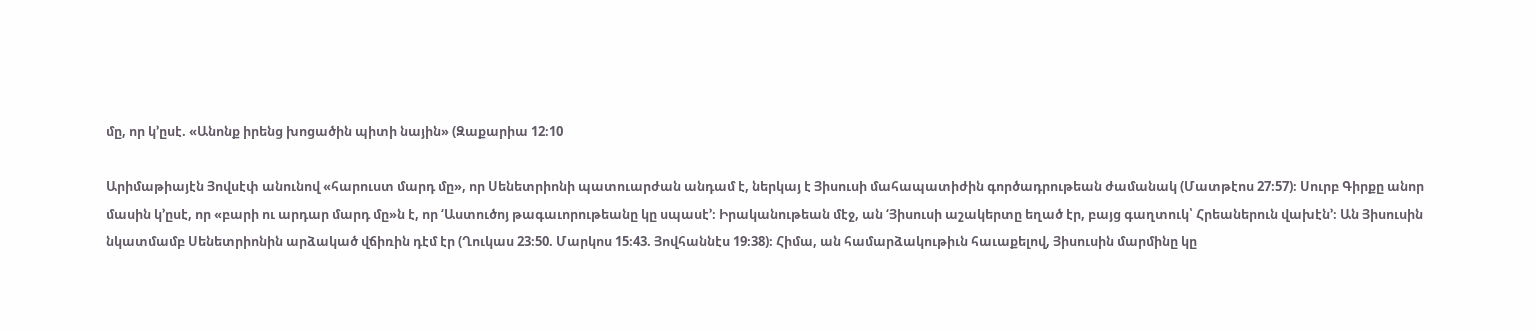մը, որ կ’ըսէ. «Անոնք իրենց խոցածին պիտի նային» (Զաքարիա 12։10

Արիմաթիայէն Յովսէփ անունով «հարուստ մարդ մը», որ Սենետրիոնի պատուարժան անդամ է, ներկայ է Յիսուսի մահապատիժին գործադրութեան ժամանակ (Մատթէոս 27։57)։ Սուրբ Գիրքը անոր մասին կ’ըսէ, որ «բարի ու արդար մարդ մը»ն է, որ ‘Աստուծոյ թագաւորութեանը կը սպասէ’։ Իրականութեան մէջ, ան ‘Յիսուսի աշակերտը եղած էր, բայց գաղտուկ՝ Հրեաներուն վախէն’։ Ան Յիսուսին նկատմամբ Սենետրիոնին արձակած վճիռին դէմ էր (Ղուկաս 23։50. Մարկոս 15։43. Յովհաննէս 19։38)։ Հիմա, ան համարձակութիւն հաւաքելով, Յիսուսին մարմինը կը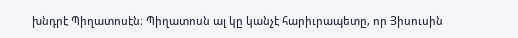խնդրէ Պիղատոսէն։ Պիղատոսն ալ կը կանչէ հարիւրապետը, որ Յիսուսին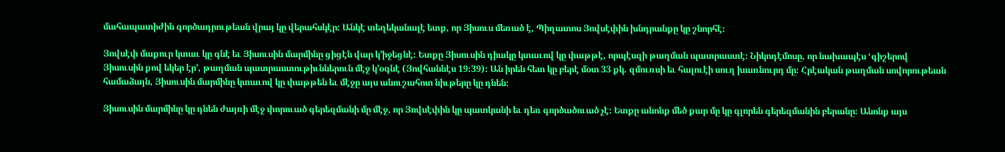մահապատիժին գործադրութեան վրայ կը վերահսկէր։ Անկէ տեղեկանալէ ետք, որ Յիսուս մեռած է, Պիղատոս Յովսէփին խնդրանքը կը շնորհէ։

Յովսէփ մաքուր կտաւ կը գնէ եւ Յիսուսին մարմինը ցիցէն վար կ’իջեցնէ։ Ետքը Յիսուսին դիակը կտաւով կը փաթթէ, որպէսզի թաղման պատրաստէ։ Նիկոդէմոսը, որ նախապէս ‘գիշերով Յիսուսին քով եկեր էր’, թաղման պատրաստութիւններուն մէջ կ’օգնէ (Յովհաննէս 19։39)։ Ան իրեն հետ կը բերէ մօտ 33 քկ. զմուռսի եւ հալուէի սուղ խառնուրդ մը։ Հրէական թաղման սովորութեան համաձայն, Յիսուսին մարմինը կտաւով կը փաթթեն եւ մէջը այս անուշահոտ նիւթերը կը դնեն։

Յիսուսին մարմինը կը դնեն ժայռի մէջ փորուած գերեզմանի մը մէջ, որ Յովսէփին կը պատկանի եւ դեռ գործածուած չէ։ Ետքը անոնք մեծ քար մը կը գլորեն գերեզմանին բերանը։ Անոնք այս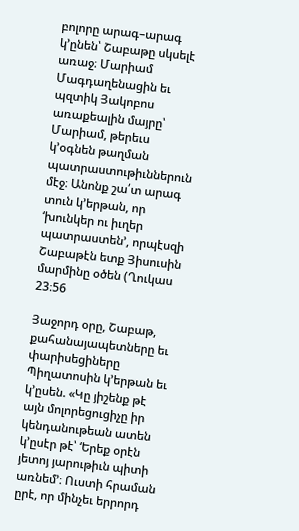բոլորը արագ–արագ կ’ընեն՝ Շաբաթը սկսելէ առաջ։ Մարիամ Մագդաղենացին եւ պզտիկ Յակոբոս առաքեալին մայրը՝ Մարիամ, թերեւս կ’օգնեն թաղման պատրաստութիւններուն մէջ։ Անոնք շա՛տ արագ տուն կ’երթան, որ ‘խունկեր ու իւղեր պատրաստեն’, որպէսզի Շաբաթէն ետք Յիսուսին մարմինը օծեն (Ղուկաս 23։56

Յաջորդ օրը, Շաբաթ, քահանայապետները եւ փարիսեցիները Պիղատոսին կ’երթան եւ կ’ըսեն. «Կը յիշենք թէ այն մոլորեցուցիչը իր կենդանութեան ատեն կ’ըսէր թէ՝ ‘Երեք օրէն յետոյ յարութիւն պիտի առնեմ’։ Ուստի հրաման ըրէ, որ մինչեւ երրորդ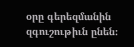օրը գերեզմանին զգուշութիւն ընեն։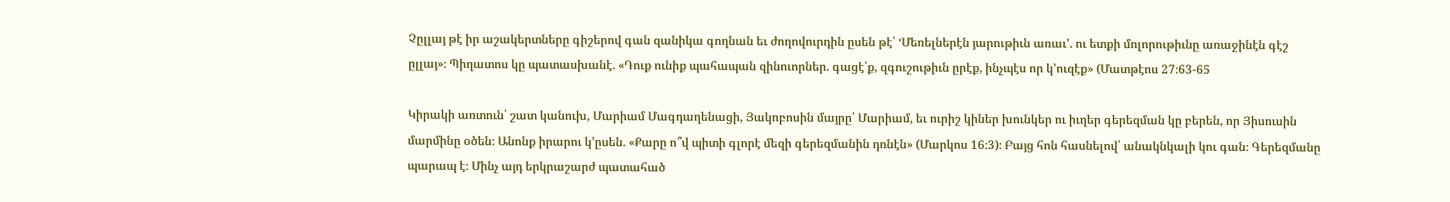Չըլլայ թէ իր աշակերտները գիշերով գան զանիկա գողնան եւ ժողովուրդին ըսեն թէ՝ ‘Մեռելներէն յարութիւն առաւ’. ու ետքի մոլորութիւնը առաջինէն գէշ ըլլայ»։ Պիղատոս կը պատասխանէ. «Դուք ունիք պահապան զինուորներ. գացէ՛ք, զգուշութիւն ըրէք, ինչպէս որ կ’ուզէք» (Մատթէոս 27։63-65

Կիրակի առտուն՝ շատ կանուխ, Մարիամ Մագդաղենացի, Յակոբոսին մայրը՝ Մարիամ, եւ ուրիշ կիներ խունկեր ու իւղեր գերեզման կը բերեն, որ Յիսուսին մարմինը օծեն։ Անոնք իրարու կ’ըսեն. «Քարը ո՞վ պիտի գլորէ մեզի գերեզմանին դռնէն» (Մարկոս 16։3)։ Բայց հոն հասնելով՝ անակնկալի կու գան։ Գերեզմանը պարապ է։ Մինչ այդ երկրաշարժ պատահած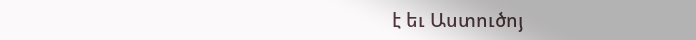է եւ Աստուծոյ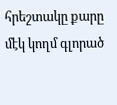հրեշտակը քարը մէկ կողմ գլորած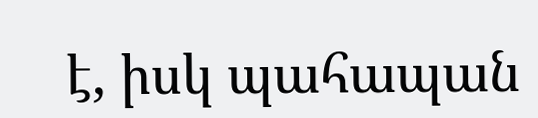է, իսկ պահապան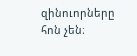զինուորները հոն չեն։